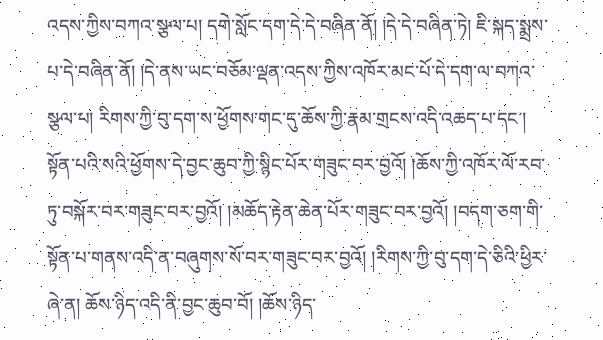འདས་ཀྱིས་བཀའ་སྩལ་པ། དགེ་སློང་དག་དེ་དེ་བཞིན་ནོ། །དེ་དེ་བཞིན་ཏེ། ཇི་སྐད་སྨྲས་པ་དེ་བཞིན་ནོ། །དེ་ནས་ཡང་བཅོམ་ལྡན་འདས་ཀྱིས་འཁོར་མང་པོ་དེ་དག་ལ་བཀའ་སྩལ་པ། རིགས་ཀྱི་བུ་དག་ས་ཕྱོགས་གང་དུ་ཆོས་ཀྱི་རྣམ་གྲངས་འདི་འཆད་པ་དང་། སྟོན་པའི་སའི་ཕྱོགས་དེ་བྱང་ཆུབ་ཀྱི་སྙིང་པོར་གཟུང་བར་བྱའོ། །ཆོས་ཀྱི་འཁོར་ལོ་རབ་ཏུ་བསྐོར་བར་གཟུང་བར་བྱའོ། །མཆོད་རྟེན་ཆེན་པོར་གཟུང་བར་བྱའོ། །བདག་ཅག་གི་སྟོན་པ་གནས་འདི་ན་བཞུགས་སོ་བར་གཟུང་བར་བྱའོ། །རིགས་ཀྱི་བུ་དག་དེ་ཅིའི་ཕྱིར་ཞེ་ན། ཆོས་ཉིད་འདི་ནི་བྱང་ཆུབ་བོ། །ཆོས་ཉིད་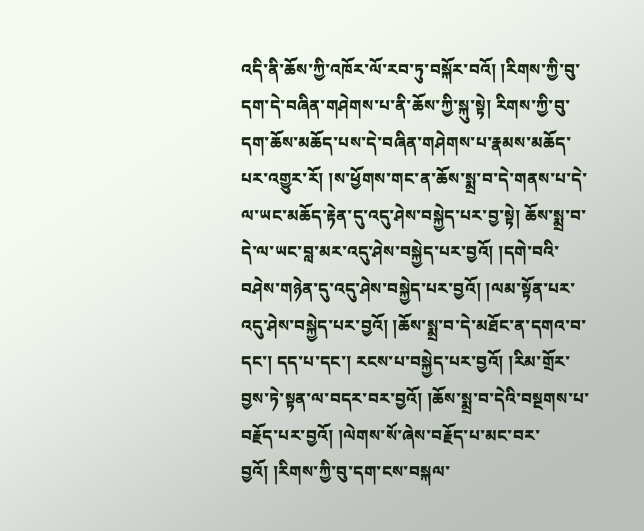འདི་ནི་ཆོས་ཀྱི་འཁོར་ལོ་རབ་ཏུ་བསྐོར་བའོ། །རིགས་ཀྱི་བུ་དག་དེ་བཞིན་གཤེགས་པ་ནི་ཆོས་ཀྱི་སྐུ་སྟེ། རིགས་ཀྱི་བུ་དག་ཆོས་མཆོད་པས་དེ་བཞིན་གཤེགས་པ་རྣམས་མཆོད་པར་འགྱུར་རོ། །ས་ཕྱོགས་གང་ན་ཆོས་སྨྲ་བ་དེ་གནས་པ་དེ་ལ་ཡང་མཆོད་རྟེན་དུ་འདུ་ཤེས་བསྐྱེད་པར་བྱ་སྟེ། ཆོས་སྨྲ་བ་དེ་ལ་ཡང་བླ་མར་འདུ་ཤེས་བསྐྱེད་པར་བྱའོ། །དགེ་བའི་བཤེས་གཉེན་དུ་འདུ་ཤེས་བསྐྱེད་པར་བྱའོ། །ལམ་སྟོན་པར་འདུ་ཤེས་བསྐྱེད་པར་བྱའོ། །ཆོས་སྨྲ་བ་དེ་མཐོང་ན་དགའ་བ་དང་། དད་པ་དང་། རངས་པ་བསྐྱེད་པར་བྱའོ། །རིམ་གྲོར་བྱས་ཏེ་སྟན་ལ་བདར་བར་བྱའོ། །ཆོས་སྨྲ་བ་དེའི་བསྔགས་པ་བརྗོད་པར་བྱའོ། །ལེགས་སོ་ཞེས་བརྗོད་པ་མང་བར་བྱའོ། །རིགས་ཀྱི་བུ་དག་ངས་བསྐལ་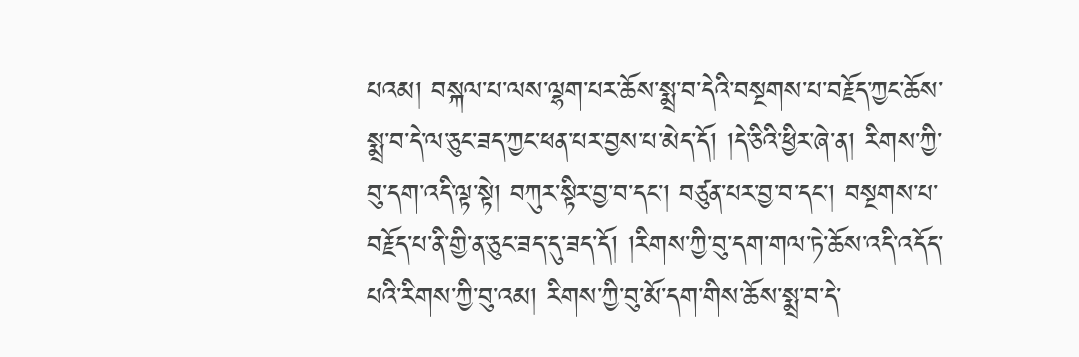པའམ། བསྐལ་པ་ལས་ལྷག་པར་ཆོས་སྨྲ་བ་དེའི་བསྔགས་པ་བརྗོད་ཀྱང་ཆོས་སྨྲ་བ་དེ་ལ་ཅུང་ཟད་ཀྱང་ཕན་པར་བྱས་པ་མེད་དོ། །དེ་ཅིའི་ཕྱིར་ཞེ་ན། རིགས་ཀྱི་བུ་དག་འདི་ལྟ་སྟེ། བཀུར་སྟིར་བྱ་བ་དང་། བཙུན་པར་བྱ་བ་དང་། བསྔགས་པ་བརྗོད་པ་ནི་གྱི་ན་ཅུང་ཟད་དུ་ཟད་དོ། །རིགས་ཀྱི་བུ་དག་གལ་ཏེ་ཆོས་འདི་འདོད་པའི་རིགས་ཀྱི་བུ་འམ། རིགས་ཀྱི་བུ་མོ་དག་གིས་ཆོས་སྨྲ་བ་དེ་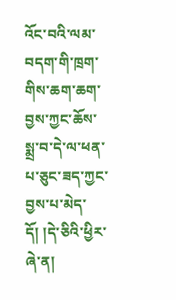འོང་བའི་ལམ་བདག་གི་ཁྲག་གིས་ཆག་ཆག་བྱས་ཀྱང་ཆོས་སྨྲ་བ་དེ་ལ་ཕན་པ་ཅུང་ཟད་ཀྱང་བྱས་པ་མེད་དོ། །དེ་ཅིའི་ཕྱིར་ཞེ་ན།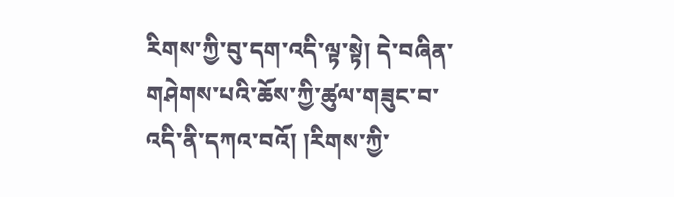རིགས་ཀྱི་བུ་དག་འདི་ལྟ་སྟེ། དེ་བཞིན་གཤེགས་པའི་ཆོས་ཀྱི་ཚུལ་གཟུང་བ་འདི་ནི་དཀའ་བའོ། །རིགས་ཀྱི་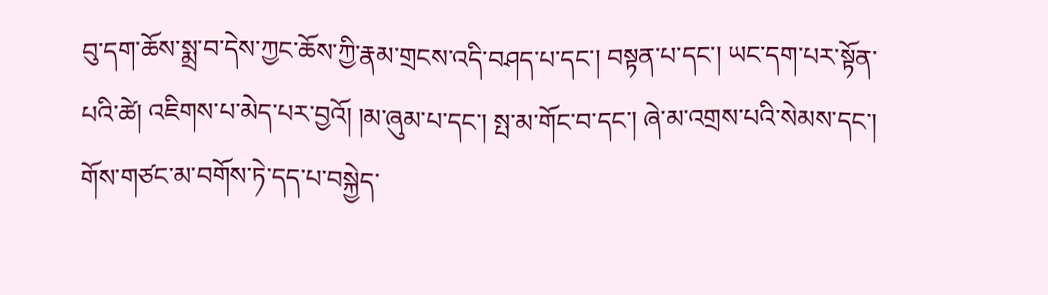བུ་དག་ཆོས་སྨྲ་བ་དེས་ཀྱང་ཆོས་ཀྱི་རྣམ་གྲངས་འདི་བཤད་པ་དང་། བསྟན་པ་དང་། ཡང་དག་པར་སྟོན་པའི་ཚེ། འཇིགས་པ་མེད་པར་བྱའོ། །མ་ཞུམ་པ་དང་། སྤ་མ་གོང་བ་དང་། ཞེ་མ་འགྲས་པའི་སེམས་དང་། གོས་གཙང་མ་བགོས་ཏེ་དད་པ་བསྐྱེད་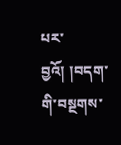པར་བྱའོ། །བདག་གི་བསྔགས་